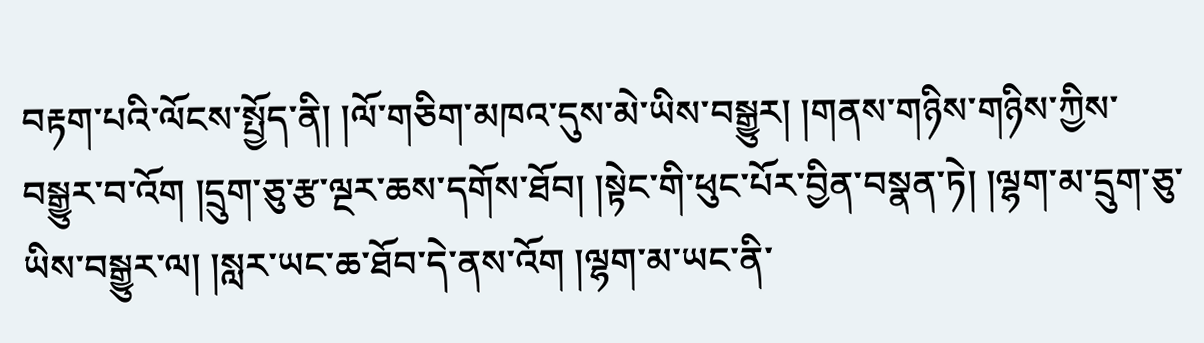བརྟག་པའི་ལོངས་སྤྱོད་ནི། །ལོ་གཅིག་མཁའ་དུས་མེ་ཡིས་བསྒྱུར། །གནས་གཉིས་གཉིས་ཀྱིས་བསྒྱུར་བ་འོག །དྲུག་ཅུ་རྩ་ལྔར་ཆས་དགོས་ཐོབ། །སྟེང་གི་ཕུང་པོར་བྱིན་བསྣན་ཏེ། །ལྷག་མ་དྲུག་ཅུ་ཡིས་བསྒྱུར་ལ། །སླར་ཡང་ཆ་ཐོབ་དེ་ནས་འོག །ལྷག་མ་ཡང་ནི་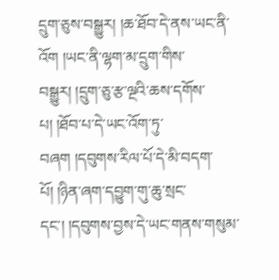དྲུག་ཅུས་བསྒྱུར། །ཆ་ཐོབ་དེ་ནས་ཡང་ནི་འོག །ཡང་ནི་ལྷག་མ་དྲུག་གིས་བསྒྱུར། །དྲུག་ཅུ་རྩ་ལྔའི་ཆས་དགོས་པ། །ཐོབ་པ་དེ་ཡང་འོག་ཏུ་བཞག །དབུགས་རིལ་པོ་དེ་མི་བདག་པོ། །ཉིན་ཞག་དབྱུག་གུ་ཆུ་སྲང་དང་། །དབུགས་བྱས་དེ་ཡང་གནས་གསུམ་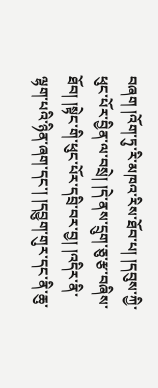བཞག །འོག་ཏུ་རི་མཁའ་རིས་ཐོབ་པ། །དབུས་ཀྱི་ཕུང་པོར་བྱིན་ལ་བསྲེ། །དེ་ནས་དྲུག་ཅུ་རྩ་བཞིས་ཐོབ། །སྟེང་གི་ཕུང་པོར་དབྲི་བར་བྱ། །འདིར་ནི་ལྷག་པའི་ཉིན་ཞག་དང་། །དབྱུག་གུར་དང་ནི་ཆུ་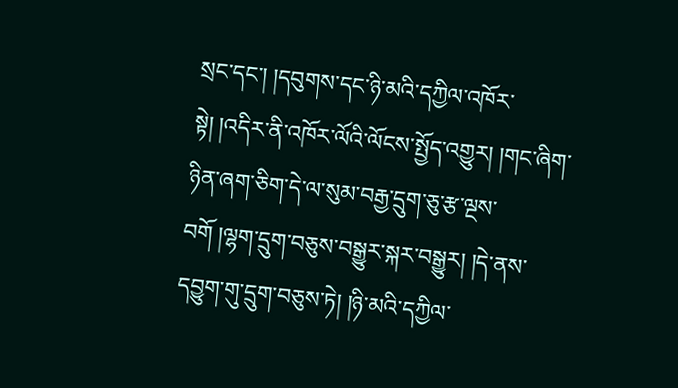སྲང་དང་། །དབུགས་དང་ཉི་མའི་དཀྱིལ་འཁོར་སྟེ། །འདིར་ནི་འཁོར་ལོའི་ལོངས་སྤྱོད་འགྱུར། །གང་ཞིག་ཉིན་ཞག་ཅིག་དེ་ལ་སུམ་བརྒྱ་དྲུག་ཅུ་རྩ་ལྔས་བགོ །ལྷག་དྲུག་བཅུས་བསྒྱུར་སྐར་བསྒྱུར། །དེ་ནས་དབྱུག་གུ་དྲུག་བཅུས་ཏེ། །ཉི་མའི་དཀྱིལ་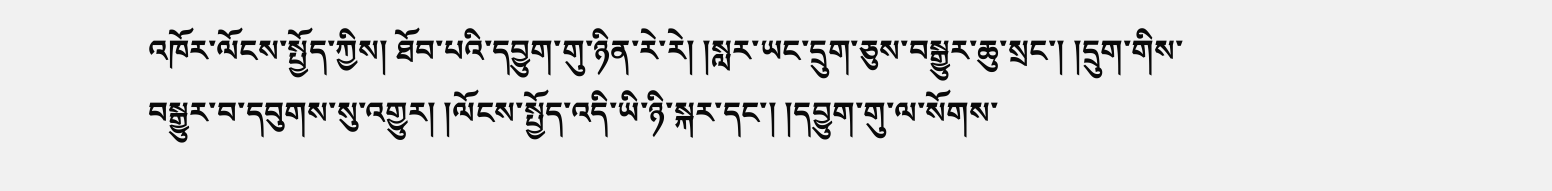འཁོར་ལོངས་སྤྱོད་ཀྱིས། ཐོབ་པའི་དབྱུག་གུ་ཉིན་རེ་རེ། །སླར་ཡང་དྲུག་ཅུས་བསྒྱུར་ཆུ་སྲང་། །དྲུག་གིས་བསྒྱུར་བ་དབུགས་སུ་འགྱུར། །ལོངས་སྤྱོད་འདི་ཡི་ཉི་སྐར་དང་། །དབྱུག་གུ་ལ་སོགས་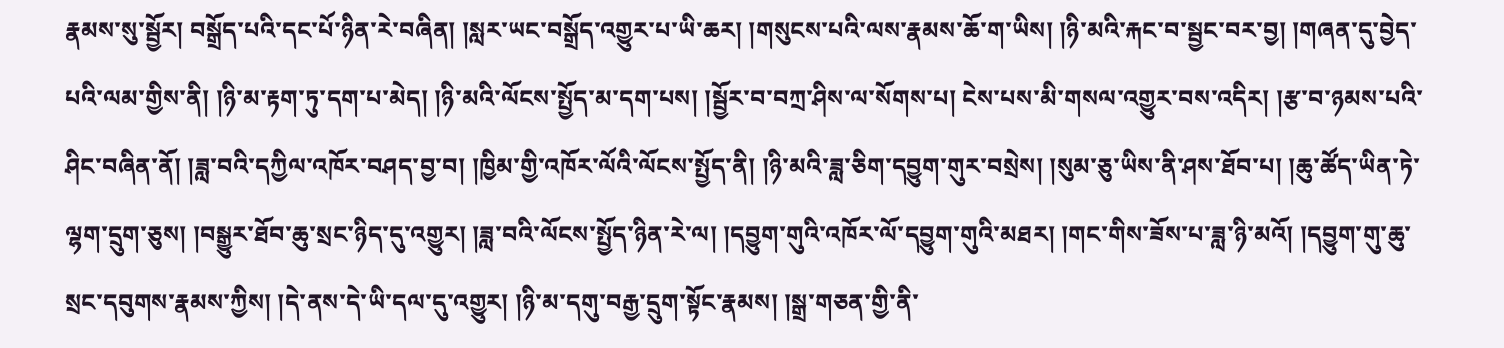རྣམས་སུ་སྦྱོར། བསྒྲོད་པའི་དང་པོ་ཉིན་རེ་བཞིན། །སླར་ཡང་བསྒྲོད་འགྱུར་པ་ཡི་ཆར། །གསུངས་པའི་ལས་རྣམས་ཆོ་ག་ཡིས། །ཉི་མའི་རྐང་བ་སྦྱང་བར་བྱ། །གཞན་དུ་བྱེད་པའི་ལམ་གྱིས་ནི། །ཉི་མ་རྟག་ཏུ་དག་པ་མེད། །ཉི་མའི་ལོངས་སྤྱོད་མ་དག་པས། །སྦྱོར་བ་བཀྲ་ཤིས་ལ་སོགས་པ། ངེས་པས་མི་གསལ་འགྱུར་བས་འདིར། །རྩ་བ་ཉམས་པའི་ཤིང་བཞིན་ནོ། །ཟླ་བའི་དཀྱིལ་འཁོར་བཤད་བྱ་བ། །ཁྱིམ་གྱི་འཁོར་ལོའི་ལོངས་སྤྱོད་ནི། །ཉི་མའི་ཟླ་ཅིག་དབྱུག་གུར་བསྲེས། །སུམ་ཅུ་ཡིས་ནི་ཤས་ཐོབ་པ། །ཆུ་ཚོད་ཡིན་ཏེ་ལྷག་དྲུག་ཅུས། །བསྒྱུར་ཐོབ་ཆུ་སྲང་ཉིད་དུ་འགྱུར། །ཟླ་བའི་ལོངས་སྤྱོད་ཉིན་རེ་ལ། །དབྱུག་གུའི་འཁོར་ལོ་དབྱུག་གུའི་མཐར། །གང་གིས་ཟོས་པ་ཟླ་ཉི་མའོ། །དབྱུག་གུ་ཆུ་སྲང་དབུགས་རྣམས་ཀྱིས། །དེ་ནས་དེ་ཡི་དལ་དུ་འགྱུར། །ཉི་མ་དགུ་བརྒྱ་དྲུག་སྟོང་རྣམས། །སྒྲ་གཅན་གྱི་ནི་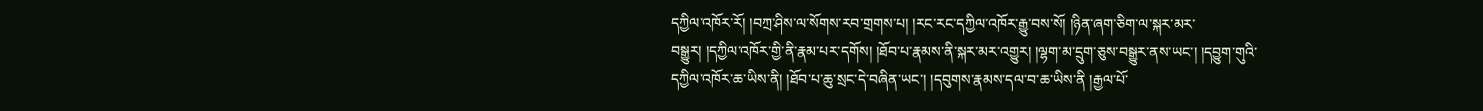དཀྱིལ་འཁོར་རོ། །བཀྲ་ཤིས་ལ་སོགས་རབ་གྲགས་པ། །རང་རང་དཀྱིལ་འཁོར་རྒྱུ་བས་སོ། །ཉིན་ཞག་ཅིག་ལ་སྐར་མར་བསྒྱུར། །དཀྱིལ་འཁོར་གྱི་ནི་རྣམ་པར་དགོས། །ཐོབ་པ་རྣམས་ནི་སྐར་མར་འགྱུར། །ལྷག་མ་དྲུག་ཅུས་བསྒྱུར་ནས་ཡང་། །དབྱུག་གུའི་དཀྱིལ་འཁོར་ཆ་ཡིས་ནི། །ཐོབ་པ་ཆུ་སྲང་དེ་བཞིན་ཡང་། །དབུགས་རྣམས་དལ་བ་ཆ་ཡིས་ནི །རྒྱལ་པོ་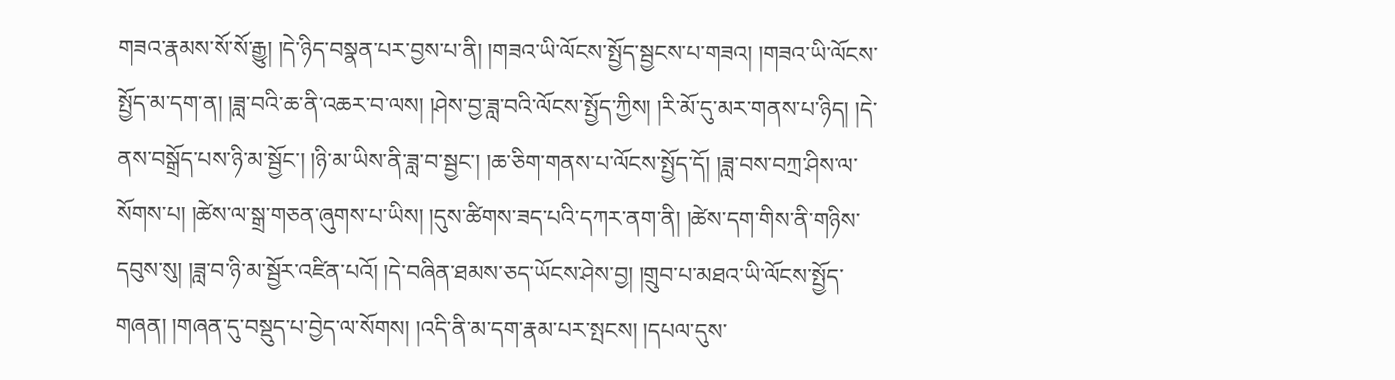གཟའ་རྣམས་སོ་སོ་རྒྱུ། །དེ་ཉིད་བསྣན་པར་བྱས་པ་ནི། །གཟའ་ཡི་ལོངས་སྤྱོད་སྦྱངས་པ་གཟའ། །གཟའ་ཡི་ལོངས་སྤྱོད་མ་དག་ན། །ཟླ་བའི་ཆ་ནི་འཆར་བ་ལས། །ཤེས་བྱ་ཟླ་བའི་ལོངས་སྤྱོད་ཀྱིས། །རི་མོ་དུ་མར་གནས་པ་ཉིད། །དེ་ནས་བསྒྲོད་པས་ཉི་མ་སྦྱོང་། །ཉི་མ་ཡིས་ནི་ཟླ་བ་སྦྱང་། །ཆ་ཅིག་གནས་པ་ལོངས་སྤྱོད་དོ། །ཟླ་བས་བཀྲ་ཤིས་ལ་སོགས་པ། །ཚེས་ལ་སྒྲ་གཅན་ཞུགས་པ་ཡིས། །དུས་ཚིགས་ཟད་པའི་དཀར་ནག་ནི། །ཚེས་དག་གིས་ནི་གཉིས་དབུས་སུ། །ཟླ་བ་ཉི་མ་སྦྱོར་འཛིན་པའོ། །དེ་བཞིན་ཐམས་ཅད་ཡོངས་ཤེས་བྱ། །གྲུབ་པ་མཐའ་ཡི་ལོངས་སྤྱོད་གཞན། །གཞན་དུ་བསྡུད་པ་བྱེད་ལ་སོགས། །འདི་ནི་མ་དག་རྣམ་པར་སྤངས། །དཔལ་དུས་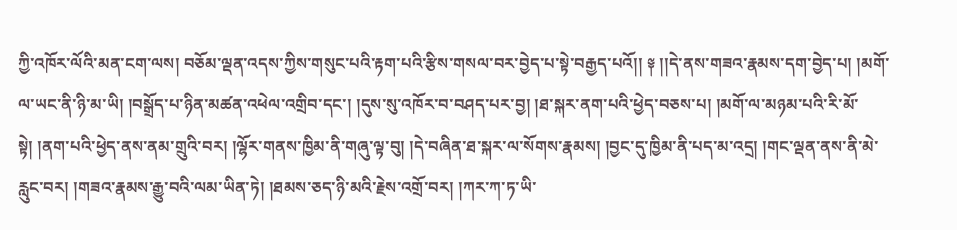ཀྱི་འཁོར་ལོའི་མན་ངག་ལས། བཅོམ་ལྡན་འདས་ཀྱིས་གསུང་པའི་རྟག་པའི་རྩིས་གསལ་བར་བྱེད་པ་སྟེ་བརྒྱད་པའོ།། ༈ །།དེ་ནས་གཟའ་རྣམས་དག་བྱེད་པ། །མགོ་ལ་ཡང་ནི་ཉི་མ་ཡི། །བསྒྲོད་པ་ཉིན་མཚན་འཕེལ་འགྲིབ་དང་། །དུས་སུ་འཁོར་བ་བཤད་པར་བྱ། །ཐ་སྐར་ནག་པའི་ཕྱེད་བཅས་པ། །མགོ་ལ་མཉམ་པའི་རི་མོ་སྟེ། །ནག་པའི་ཕྱེད་ནས་ནམ་གྲུའི་བར། །ལྷོར་གནས་ཁྱིམ་ནི་གཞུ་ལྟ་བུ། །དེ་བཞིན་ཐ་སྐར་ལ་སོགས་རྣམས། །བྱང་དུ་ཁྱིམ་ནི་པད་མ་འདྲ། །གང་ལྡན་ནས་ནི་མེ་རླུང་བར། །གཟའ་རྣམས་རྒྱུ་བའི་ལམ་ཡིན་ཏེ། །ཐམས་ཅད་ཉི་མའི་རྗེས་འགྲོ་བར། །ཀར་ཀ་ཏ་ཡི་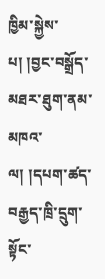ཁྱིམ་སྐྱེས་པ། །བྱང་བསྒྲོད་མཐར་ཐུག་ནམ་མཁའ་ལ། །དཔག་ཚད་བརྒྱད་ཁྲི་དྲུག་སྟོང་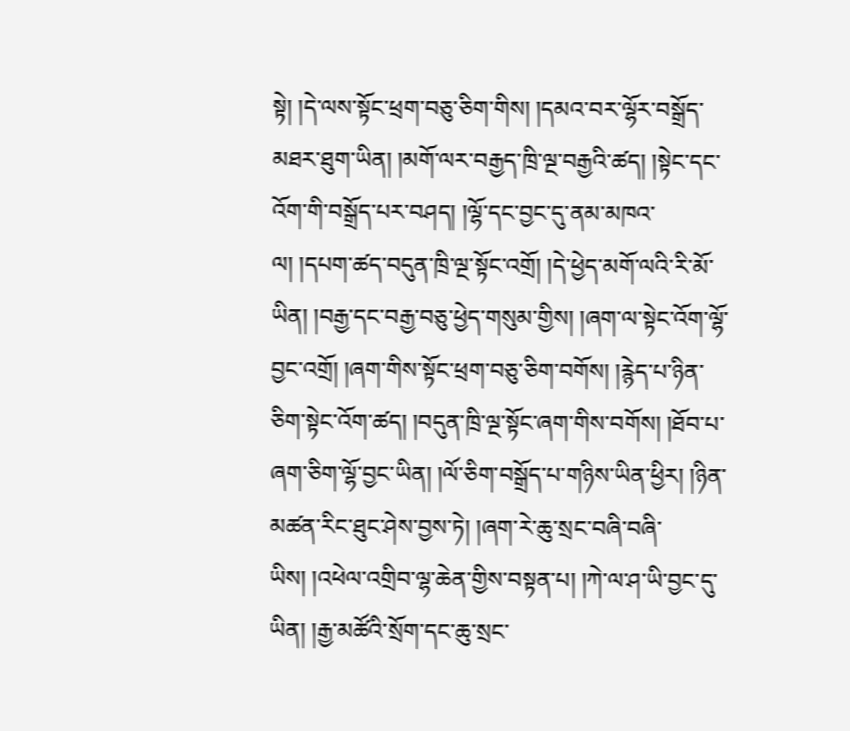སྟེ། །དེ་ལས་སྟོང་ཕྲག་བཅུ་ཅིག་གིས། །དམའ་བར་ལྷོར་བསྒྲོད་མཐར་ཐུག་ཡིན། །མགོ་ལར་བརྒྱད་ཁྲི་ལྔ་བརྒྱའི་ཚད། །སྟེང་དང་འོག་གི་བསྒྲོད་པར་བཤད། །ལྷོ་དང་བྱང་དུ་ནམ་མཁའ་ལ། །དཔག་ཚད་བདུན་ཁྲི་ལྔ་སྟོང་འགྲོ། །དེ་ཕྱེད་མགོ་ལའི་རི་མོ་ཡིན། །བརྒྱ་དང་བརྒྱ་བཅུ་ཕྱེད་གསུམ་གྱིས། །ཞག་ལ་སྟེང་འོག་ལྷོ་བྱང་འགྲོ། །ཞག་གིས་སྟོང་ཕྲག་བཅུ་ཅིག་བགོས། །རྙེད་པ་ཉིན་ཅིག་སྟེང་འོག་ཚད། །བདུན་ཁྲི་ལྔ་སྟོང་ཞག་གིས་བགོས། །ཐོབ་པ་ཞག་ཅིག་ལྷོ་བྱང་ཡིན། །ལོ་ཅིག་བསྒྲོད་པ་གཉིས་ཡིན་ཕྱིར། །ཉིན་མཚན་རིང་ཐུང་ཤེས་བྱས་ཏེ། །ཞག་རེ་ཆུ་སྲང་བཞི་བཞི་ཡིས། །འཕེལ་འགྲིབ་ལྷ་ཆེན་གྱིས་བསྟན་པ། །ཀེ་ལ་ཤ་ཡི་བྱང་དུ་ཡིན། །རྒྱ་མཚོའི་སྲོག་དང་ཆུ་སྲང་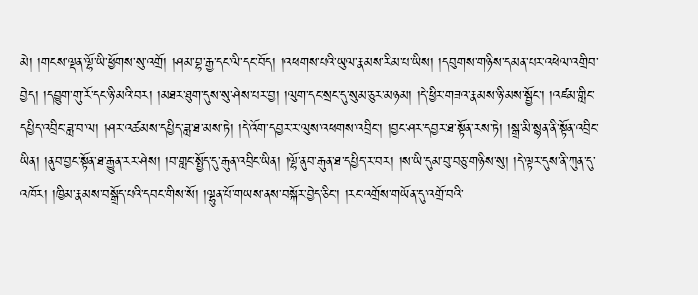མེ། །གངས་ལྡན་ལྷོ་ཡི་ཕྱོགས་སུ་འགྲོ། །ཤམ་བྷ་རྒྱ་དང་ལི་དང་བོད། །འཕགས་པའི་ཡུལ་རྣམས་རིམ་པ་ཡིས། །དབུགས་གཉིས་དམན་པར་འཕེལ་འགྲིབ་བྱེད། །དབྱུག་གུ་རོ་དང་ཉི་མའི་བར། །མཐར་ཐུག་དུས་སུ་ཤེས་པར་བྱ། །ལུག་དང་སྲང་དུ་སུམ་ཅུར་མཉམ། །དེ་ཕྱིར་གཟའ་རྣམས་ཉི་མས་སྦྱོང་། །འཛམ་གླིང་དཔྱིད་འབྲིང་ཟླ་བ་ལ། །ཤར་འཚམས་དཔྱིད་ཟླ་ཐ་མས་ཏེ། །དེ་འོག་དབྱར་ར་ལུས་འཕགས་འབྲིང་། །བྱང་ཤར་དབྱར་ཐ་སྟོན་རས་ཏེ། །སྒྲ་མི་སྙན་ནི་སྟོན་འབྲིང་ཡིན། །ནུབ་བྱང་སྟོན་ཐ་རྒྱུན་རར་ཤེས། །བ་གླང་སྤྱོད་དུ་རྒུན་འབྲིང་ཡིན། །ལྷོ་ནུབ་རྒུན་ཐ་དཔྱིད་ར་བར། །ས་ཡི་དུམ་བུ་བཅུ་གཉིས་སུ། །དེ་ལྟར་དུས་ནི་ཀུན་དུ་འཁོར། །ཁྱིམ་རྣམས་བསྒྲོད་པའི་དབང་གིས་སོ། །ལྷུན་པོ་གཡས་ནས་བསྐོར་བྱེད་ཅིང་། །རང་འགྲོས་གཡོན་དུ་འགྲོ་བའི་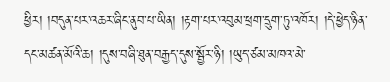ཕྱིར། །བདུན་པར་འཆར་ཞིང་ནུབ་པ་ཡིན། །རྟག་པར་འབུམ་ཕྲག་དྲུག་ཏུ་འཁོར། །དེ་ཕྱེད་ཉིན་དང་མཚན་མོའི་ཆ། །དུས་བཞི་ཐུན་བརྒྱད་དུས་སྦྱོར་ཉི། །ཡུད་ཙམ་མཁའ་མེ་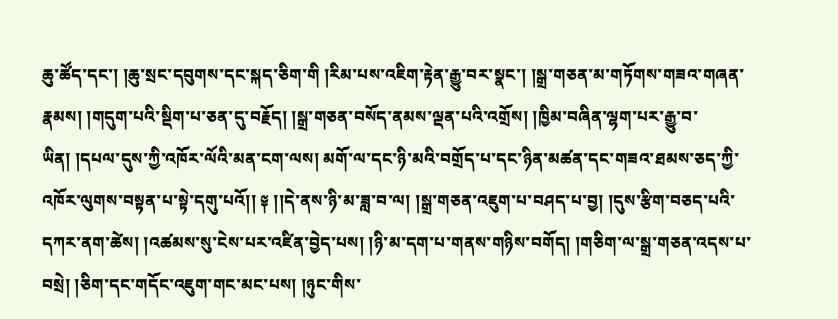ཆུ་ཚོད་དང་། །ཆུ་སྲང་དབུགས་དང་སྐད་ཅིག་གི །རིམ་པས་འཇིག་རྟེན་རྒྱུ་བར་སྣང་། །སྒྲ་གཅན་མ་གཏོགས་གཟའ་གཞན་རྣམས། །གདུག་པའི་སྡིག་པ་ཅན་དུ་བརྗོད། །སྒྲ་གཅན་བསོད་ནམས་ལྡན་པའི་འགྲོས། །ཁྱིམ་བཞིན་ལྷག་པར་རྒྱུ་བ་ཡིན། །དཔལ་དུས་ཀྱི་འཁོར་ལོའི་མན་ངག་ལས། མགོ་ལ་དང་ཉི་མའི་བགྲོད་པ་དང་ཉིན་མཚན་དང་གཟའ་ཐམས་ཅད་ཀྱི་འཁོར་ལུགས་བསྟན་པ་སྟེ་དགུ་པའོ།། ༈ །།དེ་ནས་ཉི་མ་ཟླ་བ་ལ། །སྒྲ་གཅན་འཇུག་པ་བཤད་པ་བྱ། །དུས་རྩིག་བཅད་པའི་དཀར་ནག་ཚེས། །འཚམས་སུ་ངེས་པར་འཛིན་བྱེད་པས། །ཉི་མ་དག་པ་གནས་གཉིས་བགོད། །གཅིག་ལ་སྒྲ་གཅན་འདས་པ་བསྲེ། །ཅིག་དང་གདོང་འཇུག་གང་མང་པས། །ཉུང་གིས་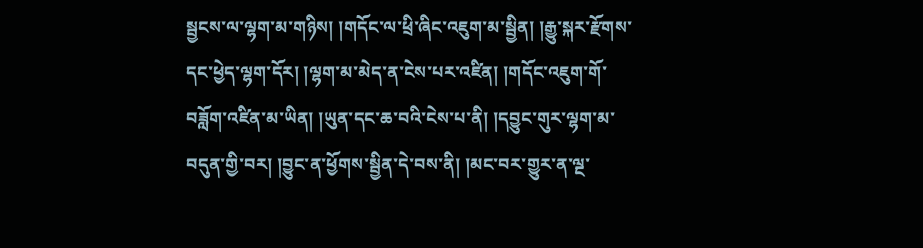སྦྱངས་ལ་ལྷག་མ་གཉིས། །གདོང་ལ་ཕྲི་ཞིང་འཇུག་མ་སྦྱིན། །རྒྱུ་སྐར་རྫོགས་དང་ཕྱེད་ལྷག་དོར། །ལྷག་མ་མེད་ན་ངེས་པར་འཛིན། །གདོང་འཇུག་གོ་བཟློག་འཛིན་མ་ཡིན། །ཡུན་དང་ཆ་བའི་ངེས་པ་ནི། །དབྱུང་གུར་ལྷག་མ་བདུན་གྱི་བར། །བྱུང་ན་ཕྱོགས་སྦྱིན་དེ་བས་ནི། །མང་བར་གྱུར་ན་ལྔ་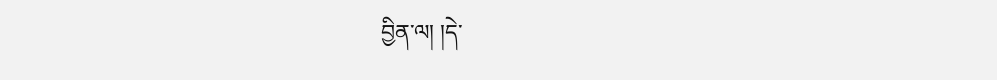བྱིན་ལ། །དེ་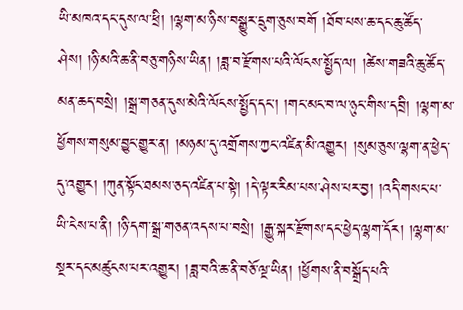ཡི་མཁའ་དང་དུས་ལ་ཕྲི། །ལྷག་མ་ཉིས་བསྒྱུར་དྲུག་ཅུས་བགོ །ཐོབ་པས་ཆ་དང་ཆུ་ཚོད་ཤེས། །ཉི་མའི་ཆ་ནི་བཅུ་གཉིས་ཡིན། །ཟླ་བ་རྫོགས་པའི་ལོངས་སྤྱོད་ལ། །ཚེས་གཟའི་ཆུ་ཚོད་མན་ཆད་བསྲེ། །སྒྲ་གཅན་དུས་མེའི་ལོངས་སྤྱོད་དང་། །གང་མང་བ་ལ་ཉུང་གིས་དབྲི། །ལྷག་མ་ཕྱོགས་གསུམ་བྱུང་གྱུར་ན། །མཉམ་དུ་འགྲོགས་ཀྱང་འཛིན་མི་འགྱུར། །སུམ་ཅུས་ལྷག་ན་ཕྱེད་དུ་འགྱུར། །ཀུན་སྟོང་ཐམས་ཅད་འཛིན་པ་སྟེ། །དེ་ལྟར་རིམ་པས་ཤེས་པར་བྱ། །འདི་གསང་པ་ཡི་ངེས་པ་ནི། །ཉི་དག་སྒྲ་གཅན་འདས་པ་བསྲེ། །རྒྱུ་སྐར་རྫོགས་དང་ཕྱེད་ལྷག་དོར། །ལྷག་མ་སྔར་དང་མཚུངས་པར་འགྱུར། །ཟླ་བའི་ཆ་ནི་བཅོ་ལྔ་ཡིན། །ཕྱོགས་ནི་བསྒྲོད་པའི་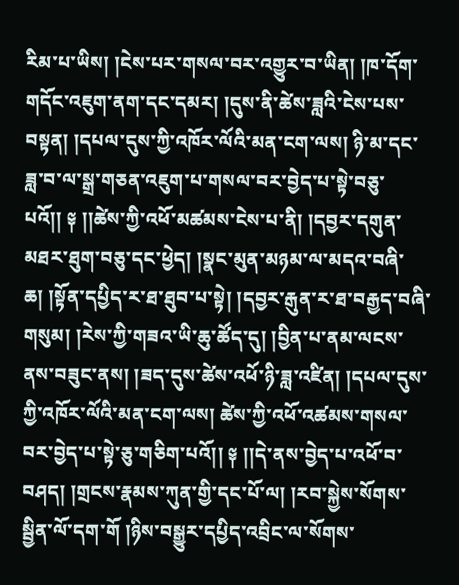རིམ་པ་ཡིས། །ངེས་པར་གསལ་བར་འགྱུར་བ་ཡིན། །ཁ་དོག་གདོང་འཇུག་ནག་དང་དམར། །དུས་ནི་ཚེས་ཟླའི་ངེས་པས་བསྟན། །དཔལ་དུས་ཀྱི་འཁོར་ལོའི་མན་ངག་ལས། ཉི་མ་དང་ཟླ་བ་ལ་སྒྲ་གཅན་འཇུག་པ་གསལ་བར་བྱེད་པ་སྟེ་བཅུ་པའོ།། ༈ །།ཚེས་ཀྱི་འཕོ་མཚམས་ངེས་པ་ནི། །དབྱར་དགུན་མཐར་ཐུག་བཅུ་དང་ཕྱེད། །སྣང་མུན་མཉམ་ལ་མདའ་བཞི་ཆ། །སྟོན་དཔྱིད་ར་ཐ་ཐུབ་པ་སྟེ། །དབྱར་རྒུན་ར་ཐ་བརྒྱད་བཞི་གསུམ། །རེས་ཀྱི་གཟའ་ཡི་ཆུ་ཚོད་དུ། །བྱིན་པ་ནམ་ལངས་ནས་བཟུང་ནས། །ཟད་དུས་ཚེས་འཕོ་ཉི་ཟླ་འཛིན། །དཔལ་དུས་ཀྱི་འཁོར་ལོའི་མན་ངག་ལས། ཚེས་ཀྱི་འཕོ་འཚམས་གསལ་བར་བྱེད་པ་སྟེ་ཅུ་གཅིག་པའོ།། ༈ །།དེ་ནས་བྱེད་པ་འཕོ་བ་བཤད། །གྲངས་རྣམས་ཀུན་གྱི་དང་པོ་ལ། །རབ་སྐྱེས་སོགས་སྦྱིན་ལོ་དག་གོ །ཉིས་བསྒྱུར་དཔྱིད་འབྲིང་ལ་སོགས་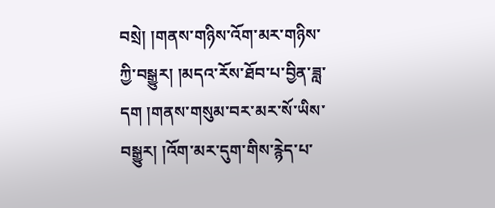བསྲེ། །གནས་གཉིས་འོག་མར་གཉིས་ཀྱི་བསྒྱུར། །མདའ་རོས་ཐོབ་པ་བྱིན་ཟླ་དག །གནས་གསུམ་བར་མར་སོ་ཡིས་བསྒྱུར། །འོག་མར་དུག་གིས་རྙེད་པ་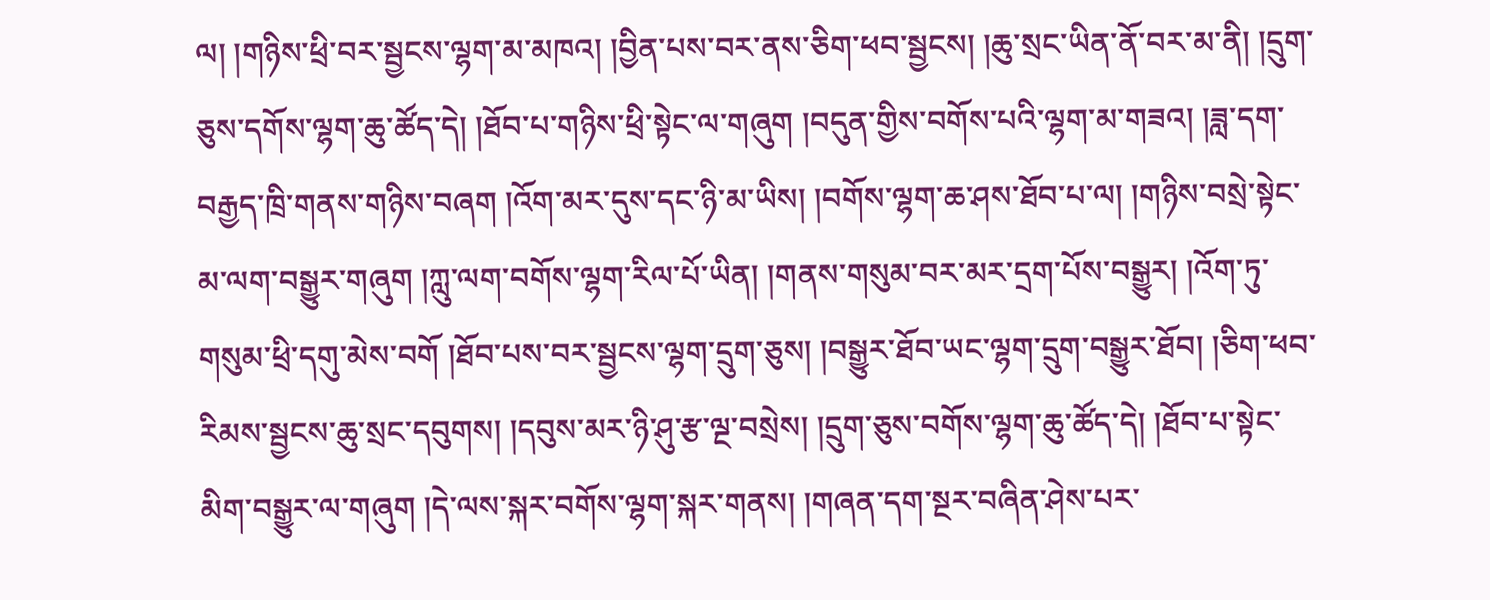ལ། །གཉིས་ཕྲི་བར་སྦྱངས་ལྷག་མ་མཁའ། །བྱིན་པས་བར་ནས་ཅིག་ཕབ་སྦྱངས། །ཆུ་སྲང་ཡིན་ནོ་བར་མ་ནི། །དྲུག་ཅུས་དགོས་ལྷག་ཆུ་ཚོད་དེ། །ཐོབ་པ་གཉིས་ཕྲི་སྟེང་ལ་གཞུག །བདུན་གྱིས་བགོས་པའི་ལྷག་མ་གཟའ། །ཟླ་དག་བརྒྱད་ཁྲི་གནས་གཉིས་བཞག །འོག་མར་དུས་དང་ཉི་མ་ཡིས། །བགོས་ལྷག་ཆ་ཤས་ཐོབ་པ་ལ། །གཉིས་བསྲེ་སྟེང་མ་ལག་བསྒྱུར་གཞུག །ཀླུ་ལག་བགོས་ལྷག་རིལ་པོ་ཡིན། །གནས་གསུམ་བར་མར་དྲག་པོས་བསྒྱུར། །འོག་ཏུ་གསུམ་ཕྲི་དགུ་མེས་བགོ །ཐོབ་པས་བར་སྦྱངས་ལྷག་དྲུག་ཅུས། །བསྒྱུར་ཐོབ་ཡང་ལྷག་དྲུག་བསྒྱུར་ཐོབ། །ཅིག་ཕབ་རིམས་སྦྱངས་ཆུ་སྲང་དབུགས། །དབུས་མར་ཉི་ཤུ་རྩ་ལྔ་བསྲེས། །དྲུག་ཅུས་བགོས་ལྷག་ཆུ་ཚོད་དེ། །ཐོབ་པ་སྟེང་མིག་བསྒྱུར་ལ་གཞུག །དེ་ལས་སྐར་བགོས་ལྷག་སྐར་གནས། །གཞན་དག་སྔར་བཞིན་ཤེས་པར་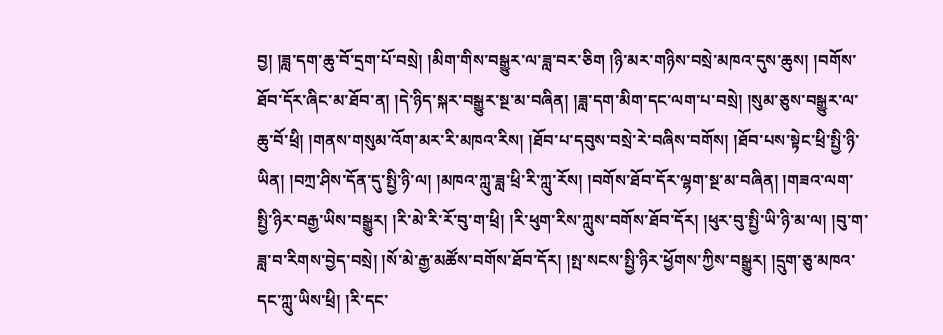བྱ། །ཟླ་དག་ཆུ་བོ་དྲག་པོ་བསྲེ། །མིག་གིས་བསྒྱུར་ལ་ཟླ་བར་ཅིག །ཉི་མར་གཉིས་བསྲེ་མཁའ་དུས་ཆུས། །བགོས་ཐོབ་དོར་ཞིང་མ་ཐོབ་ན། །དེ་ཉིད་སྐར་བསྒྱུར་སྔ་མ་བཞིན། །ཟླ་དག་མིག་དང་ལག་པ་བསྲེ། །སུམ་ཅུས་བསྒྱུར་ལ་ཆུ་བོ་ཕྲི། །གནས་གསུམ་འོག་མར་རི་མཁའ་རིས། །ཐོབ་པ་དབུས་བསྲེ་རེ་བཞིས་བགོས། །ཐོབ་པས་སྟེང་ཕྲི་སྤྱི་ཉི་ཡིན། །བཀྲ་ཤིས་དོན་དུ་སྤྱི་ཉི་ལ། །མཁའ་ཀླུ་ཟླ་ཕྲི་རི་ཀླུ་རོས། །བགོས་ཐོབ་དོར་ལྷག་སྔ་མ་བཞིན། །གཟའ་ལག་སྤྱི་ཉིར་བརྒྱ་ཡིས་བསྒྱུར། །རི་མེ་རི་རོ་བུ་ག་ཕྲི། །རི་ཕུག་རིས་ཀླུས་བགོས་ཐོབ་དོར། །ཕུར་བུ་སྤྱི་ཡི་ཉི་མ་ལ། །བུ་ག་ཟླ་བ་རིགས་བྱེད་བསྲེ། །སོ་མེ་རྒྱ་མཚོས་བགོས་ཐོབ་དོར། །སྤ་སངས་སྤྱི་ཉིར་ཕྱོགས་ཀྱིས་བསྒྱུར། །དྲུག་ཅུ་མཁའ་དང་ཀླུ་ཡིས་ཕྲི། །རི་དང་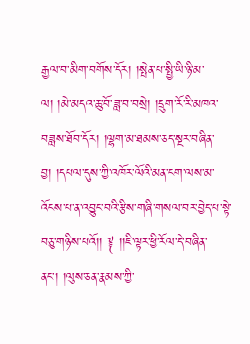རྒྱལ་བ་མིག་བགོས་དོར། །སྤེན་པ་སྤྱི་ཡི་ཉི་མ་ལ། །མེ་མདའ་ཆུ་བོ་ཟླ་བ་བསྲེ། །དྲུག་རོ་རི་མཁའ་བཟླས་ཐོབ་དོར། །ལྷག་མ་ཐམས་ཅད་སྔར་བཞིན་བྱ། །དཔལ་དུས་ཀྱི་འཁོར་ལོའི་མན་ངག་ལས་མ་འོངས་པ་ན་འབྱུང་བའི་རྩིས་གཞི་གསལ་བར་བྱེད་པ་སྟེ་བཅུ་གཉིས་པའོ།། ༈ །།ཇི་ལྟར་ཕྱི་རོལ་དེ་བཞིན་ནང་། །ལུས་ཅན་རྣམས་ཀྱི་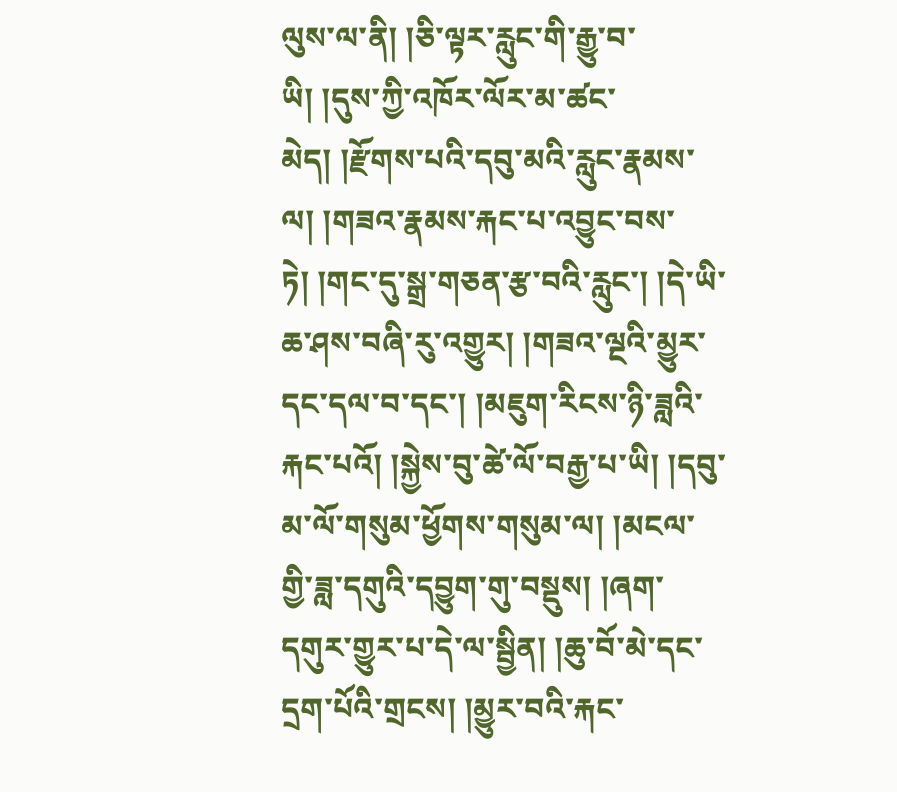ལུས་ལ་ནི། །ཅི་ལྟར་རླུང་གི་རྒྱུ་བ་ཡི། །དུས་ཀྱི་འཁོར་ལོར་མ་ཚང་མེད། །རྫོགས་པའི་དབུ་མའི་རླུང་རྣམས་ལ། །གཟའ་རྣམས་རྐང་པ་འབྱུང་བས་ཏེ། །གང་དུ་སྒྲ་གཅན་རྩ་བའི་རླུང་། །དེ་ཡི་ཆ་ཤས་བཞི་རུ་འགྱུར། །གཟའ་ལྔའི་མྱུར་དང་དལ་བ་དང་། །མཇུག་རིངས་ཉི་ཟླའི་རྐང་པའོ། །སྐྱེས་བུ་ཚེ་ལོ་བརྒྱ་པ་ཡི། །དབུ་མ་ལོ་གསུམ་ཕྱོགས་གསུམ་ལ། །མངལ་གྱི་ཟླ་དགུའི་དབྱུག་གུ་བསྡུས། །ཞག་དགུར་གྱུར་པ་དེ་ལ་སྦྱིན། །ཆུ་བོ་མེ་དང་དྲག་པོའི་གྲངས། །མྱུར་བའི་རྐང་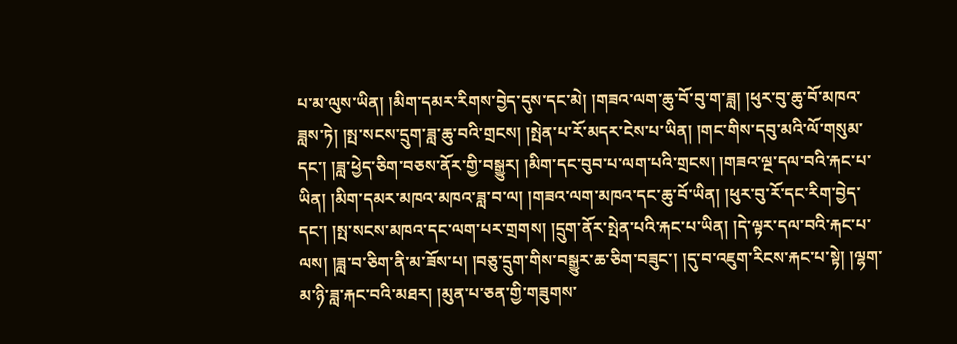པ་མ་ལུས་ཡིན། །མིག་དམར་རིགས་བྱེད་དུས་དང་མེ། །གཟའ་ལག་ཆུ་བོ་བུ་ག་ཟླ། །ཕུར་བུ་ཆུ་བོ་མཁའ་ཟླས་ཏེ། །སྤ་སངས་དྲུག་ཟླ་ཆུ་བའི་གྲངས། །སྤེན་པ་རོ་མདར་ངེས་པ་ཡིན། །གང་གིས་དབུ་མའི་ལོ་གསུམ་དང་། །ཟླ་ཕྱེད་ཅིག་བཅས་ནོར་གྱི་བསྒྱུར། །མིག་དང་བུབ་པ་ལག་པའི་གྲངས། །གཟའ་ལྔ་དལ་བའི་རྐང་པ་ཡིན། །མིག་དམར་མཁའ་མཁའ་ཟླ་བ་ལ། །གཟའ་ལག་མཁའ་དང་ཆུ་བོ་ཡིན། །ཕུར་བུ་རོ་དང་རིག་བྱེད་དང་། །སྤ་སངས་མཁའ་དང་ལག་པར་གྲགས། །དྲུག་ནོར་སྤེན་པའི་རྐང་པ་ཡིན། །དེ་ལྟར་དལ་བའི་རྐང་པ་ལས། །ཟླ་བ་ཅིག་ནི་མ་ཟོས་པ། །བཅུ་དྲུག་གིས་བསྒྱུར་ཆ་ཅིག་བཟུང་། །དུ་བ་འཇུག་རིངས་རྐང་པ་སྟེ། །ལྷག་མ་ཉི་ཟླ་རྐང་བའི་མཐར། །མུན་པ་ཅན་གྱི་གཟུགས་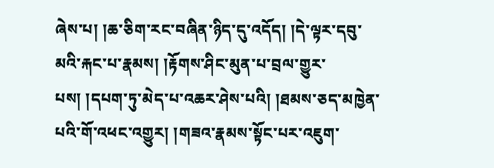ཞེས་པ། །ཆ་ཅིག་རང་བཞིན་ཉིད་དུ་འདོད། །དེ་ལྟར་དབུ་མའི་རྐང་པ་རྣམས། །རྟོགས་ཤིང་མུན་པ་བྲལ་གྱུར་པས། །དཔག་ཏུ་མེད་པ་འཆར་ཤེས་པའི། །ཐམས་ཅད་མཁྱེན་པའི་གོ་འཕང་འགྱུར། །གཟའ་རྣམས་སྟོང་པར་འཇུག་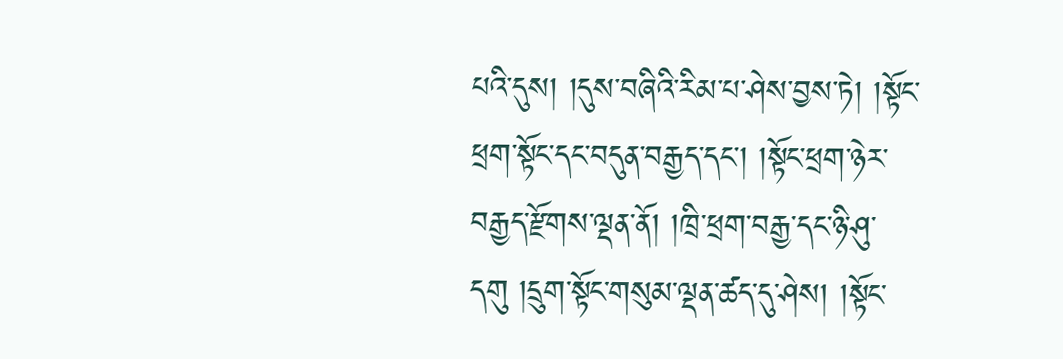པའི་དུས། །དུས་བཞིའི་རིམ་པ་ཤེས་བྱས་ཏེ། །སྟོང་ཕྲག་སྟོང་དང་བདུན་བརྒྱད་དང་། །སྟོང་ཕྲག་ཉེར་བརྒྱད་རྫོགས་ལྡན་ནོ། །ཁྲི་ཕྲག་བརྒྱ་དང་ཉི་ཤུ་དགུ །དྲུག་སྟོང་གསུམ་ལྡན་ཚད་དུ་ཤེས། །སྟོང་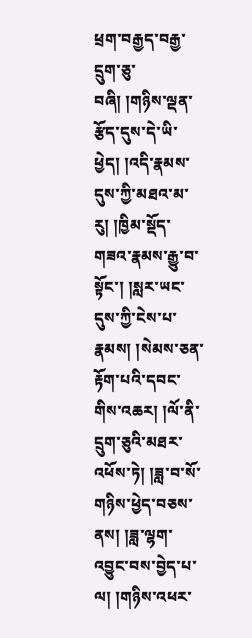ཕྲག་བརྒྱད་བརྒྱ་དྲུག་ཅུ་བཞི། །གཉིས་ལྡན་རྩོད་དུས་དེ་ཡི་ཕྱེད། །འདི་རྣམས་དུས་ཀྱི་མཐའ་མ་རུ། །ཁྱིམ་སྡོད་གཟའ་རྣམས་རྒྱུ་བ་སྟོང་། །སླར་ཡང་དུས་ཀྱི་ངེས་པ་རྣམས། །སེམས་ཅན་རྟོག་པའི་དབང་གིས་འཆར། །ལོ་ནི་དྲུག་ཅུའི་མཐར་འཕོས་ཏེ། །ཟླ་བ་སོ་གཉིས་ཕྱེད་བཅས་ནས། །ཟླ་ལྷག་འབྱུང་བས་བྱེད་པ་ལ། །གཉིས་འཕར་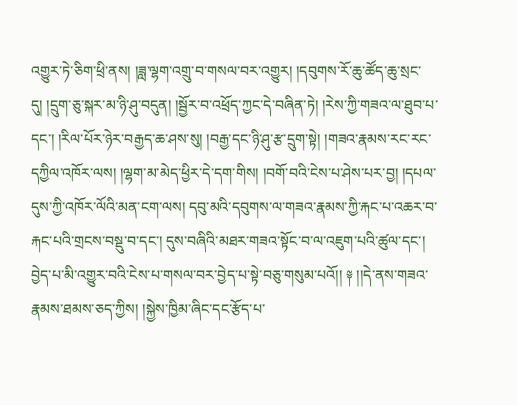འགྱུར་ཏེ་ཅིག་ཕྲི་ནས། །ཟླ་ལྷག་འགྲུ་བ་གསལ་བར་འགྱུར། །དབུགས་རོ་ཆུ་ཚོད་ཆུ་སྲང་དུ། །དྲུག་ཅུ་སྐར་མ་ཉི་ཤུ་བདུན། །སྦྱོར་བ་འཕྲོད་ཀྱང་དེ་བཞིན་ཏེ། །རེས་ཀྱི་གཟའ་ལ་ཐུབ་པ་དང་། །རིལ་པོར་ཉེར་བརྒྱད་ཆ་ཤས་སུ། །བརྒྱ་དང་ཉི་ཤུ་རྩ་དྲུག་སྟེ། །གཟའ་རྣམས་རང་རང་དཀྱིལ་འཁོར་ལས། །ལྷག་མ་མེད་ཕྱིར་དེ་དག་གིས། །བགོ་བའི་ངེས་པ་ཤེས་པར་བྱ། །དཔལ་དུས་ཀྱི་འཁོར་ལོའི་མན་ངག་ལས། དབུ་མའི་དབུགས་ལ་གཟའ་རྣམས་ཀྱི་རྐང་པ་འཆར་བ་རྐང་པའི་གྲངས་བསྡུ་བ་དང་། དུས་བཞིའི་མཐར་གཟའ་སྟོང་བ་ལ་འཇུག་པའི་ཚུལ་དང་། བྱེད་པ་མི་འགྱུར་བའི་ངེས་པ་གསལ་བར་བྱེད་པ་སྟེ་བཅུ་གསུམ་པའོ།། ༈ །།དེ་ནས་གཟའ་རྣམས་ཐམས་ཅད་ཀྱིས། །སྐྱེས་ཁྱིམ་ཞིང་དང་རྩོད་པ་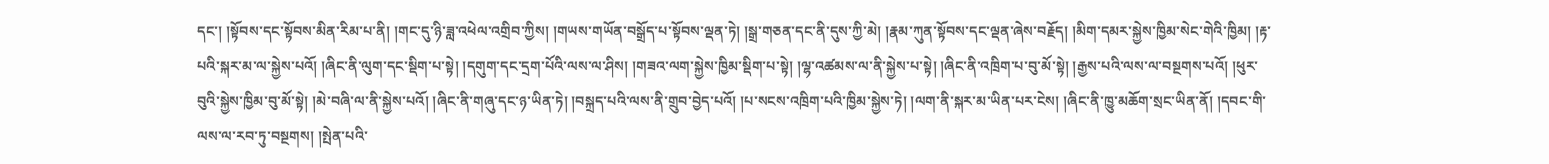དང་། །སྟོབས་དང་སྟོབས་མིན་རིམ་པ་ནི། །གང་དུ་ཉི་ཟླ་འཕེལ་འགྲིབ་ཀྱིས། །གཡས་གཡོན་བསྒྲོད་པ་སྟོབས་ལྡན་ཏེ། །སྒྲ་གཅན་དང་ནི་དུས་ཀྱི་མེ། །རྣམ་ཀུན་སྟོབས་དང་ལྡན་ཞེས་བརྗོད། །མིག་དམར་སྐྱེས་ཁྱིམ་སེང་གེའི་ཁྱིམ། །རྟ་པའི་སྐར་མ་ལ་སྐྱེས་པའོ། །ཞིང་ནི་ལུག་དང་སྡིག་པ་སྟེ། །དགུག་དང་དྲག་པོའི་ལས་ལ་ཤིས། །གཟའ་ལག་སྐྱེས་ཁྱིམ་སྡིག་པ་སྟེ། །ལྷ་འཚམས་ལ་ནི་སྐྱེས་པ་སྟེ། །ཞིང་ནི་འཁྲིག་པ་བུ་མོ་སྟེ། །རྒྱས་པའི་ལས་ལ་བསྔགས་པའོ། །ཕུར་བུའི་སྐྱེས་ཁྱིམ་བུ་མོ་སྟེ། །མེ་བཞི་ལ་ནི་སྐྱེས་པའོ། །ཞིང་ནི་གཞུ་དང་ཉ་ཡིན་ཏེ། །བསྐྲད་པའི་ལས་ནི་གྲུབ་བྱེད་པའོ། །པ་སངས་འཁྲིག་པའི་ཁྱིམ་སྐྱེས་ཏེ། །ལག་ནི་སྐར་མ་ཡིན་པར་ངེས། །ཞིང་ནི་ཁྱུ་མཆོག་སྲང་ཡིན་ནོ། །དབང་གི་ལས་ལ་རབ་ཏུ་བསྔགས། །སྤེན་པའི་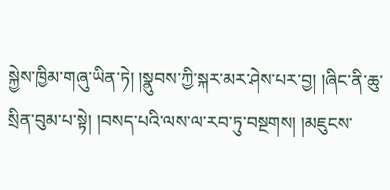སྐྱེས་ཁྱིམ་གཞུ་ཡིན་ཏེ། །སྣུབས་ཀྱི་སྐར་མར་ཤེས་པར་བྱ། །ཞིང་ནི་ཆུ་སྲིན་བུམ་པ་སྟེ། །བསད་པའི་ལས་ལ་རབ་ཏུ་བསྔགས། །མཇུངས་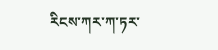རིངས་ཀར་ཀ་ཏར་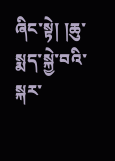ཞིང་སྟེ། །ཆུ་སྨད་སྐྱེ་བའི་སྐར་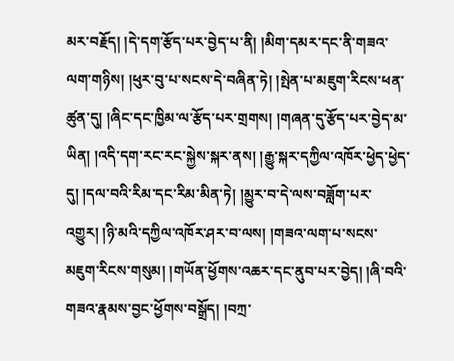མར་བརྗོད། །དེ་དག་རྩོད་པར་བྱེད་པ་ནི། །མིག་དམར་དང་ནི་གཟའ་ལག་གཉིས། །ཕུར་བུ་པ་སངས་དེ་བཞིན་ཏེ། །སྤེན་པ་མཇུག་རིངས་ཕན་ཚུན་དུ། །ཞིང་དང་ཁྱིམ་ལ་རྩོད་པར་གྲགས། །གཞན་དུ་རྩོད་པར་བྱེད་མ་ཡིན། །འདི་དག་རང་རང་སྐྱེས་སྐར་ནས། །རྒྱུ་སྐར་དཀྱིལ་འཁོར་ཕྱེད་ཕྱེད་དུ། །དལ་བའི་རིམ་དང་རིམ་མིན་ཏེ། །མྱུར་བ་དེ་ལས་བཟློག་པར་འགྱུར། །ཉི་མའི་དཀྱིལ་འཁོར་ཤར་བ་ལས། །གཟའ་ལག་པ་སངས་མཇུག་རིངས་གསུམ། །གཡོན་ཕྱོགས་འཆར་དང་ནུབ་པར་བྱེད། །ཞི་བའི་གཟའ་རྣམས་བྱང་ཕྱོགས་བསྒྲོད། །བཀྲ་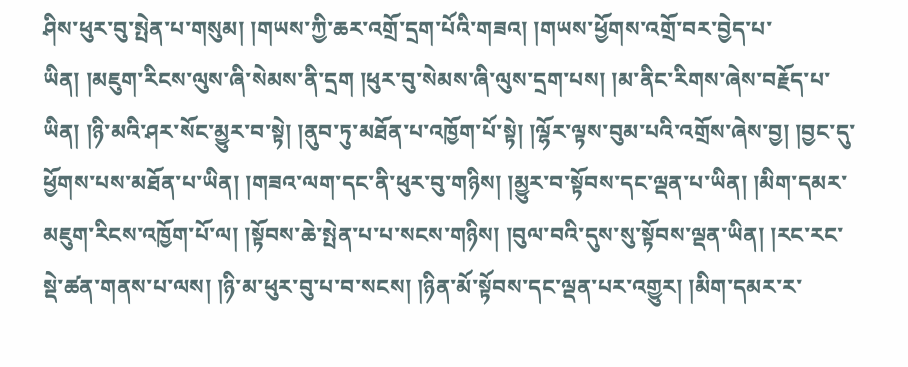ཤིས་ཕུར་བུ་སྤེན་པ་གསུམ། །གཡས་ཀྱི་ཆར་འགྲོ་དྲག་པོའི་གཟའ། །གཡས་ཕྱོགས་འགྲོ་བར་བྱེད་པ་ཡིན། །མཇུག་རིངས་ལུས་ཞི་སེམས་ནི་དྲག །ཕུར་བུ་སེམས་ཞི་ལུས་དྲག་པས། །མ་ནིང་རིགས་ཞེས་བརྗོད་པ་ཡིན། །ཉི་མའི་ཤར་སོང་མྱུར་བ་སྟེ། །ནུབ་ཏུ་མཐོན་པ་འཁྱོག་པོ་སྟེ། །ལྷོར་ལྟས་བུམ་པའི་འགྲོས་ཞེས་བྱ། །བྱང་དུ་ཕྱོགས་པས་མཐོན་པ་ཡིན། །གཟའ་ལག་དང་ནི་ཕུར་བུ་གཉིས། །མྱུར་བ་སྟོབས་དང་ལྡན་པ་ཡིན། །མིག་དམར་མཇུག་རིངས་འཁྱོག་པོ་ལ། །སྟོབས་ཆེ་སྤེན་པ་པ་སངས་གཉིས། །བུལ་བའི་དུས་སུ་སྟོབས་ལྡན་ཡིན། །རང་རང་སྡེ་ཚན་གནས་པ་ལས། །ཉི་མ་ཕུར་བུ་པ་བ་སངས། །ཉིན་མོ་སྟོབས་དང་ལྡན་པར་འགྱུར། །མིག་དམར་ར་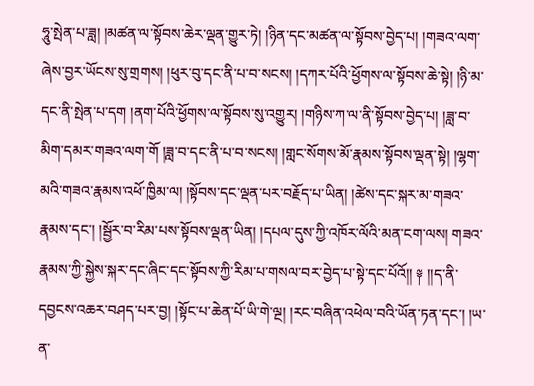ཧཱུ་སྤེན་པ་ཟླ། །མཚན་ལ་སྟོབས་ཆེར་ལྡན་གྱུར་ཏེ། །ཉིན་དང་མཚན་ལ་སྟོབས་བྱེད་པ། །གཟའ་ལག་ཞེས་བྱར་ཡོངས་སུ་གྲགས། །ཕུར་བུ་དང་ནི་པ་བ་སངས། །དཀར་པོའི་ཕྱོགས་ལ་སྟོབས་ཆེ་སྟེ། །ཉི་མ་དང་ནི་སྤེན་པ་དག །ནག་པོའི་ཕྱོགས་ལ་སྟོབས་སུ་འགྱུར། །གཉིས་ཀ་ལ་ནི་སྟོབས་བྱེད་པ། །ཟླ་བ་མིག་དམར་གཟའ་ལག་གོ །ཟླ་བ་དང་ནི་པ་བ་སངས། །གླང་སོགས་མོ་རྣམས་སྟོབས་ལྡན་སྟེ། །ལྷག་མའི་གཟའ་རྣམས་འཕོ་ཁྱིམ་ལ། །སྟོབས་དང་ལྡན་པར་བརྗོད་པ་ཡིན། །ཚེས་དང་སྐར་མ་གཟའ་རྣམས་དང་། །སྦྱོར་བ་རིམ་པས་སྟོབས་ལྡན་ཡིན། །དཔལ་དུས་ཀྱི་འཁོར་ལོའི་མན་ངག་ལས། གཟའ་རྣམས་ཀྱི་སྐྱེས་སྐར་དང་ཞིང་དང་སྟོབས་ཀྱི་རིམ་པ་གསལ་བར་བྱེད་པ་སྟེ་དང་པོའོ།། ༈ །།ད་ནི་དབྱངས་འཆར་བཤད་པར་བྱ། །སྟོང་པ་ཆེན་པོ་ཡི་གེ་ལྔ། །རང་བཞིན་འཕེལ་བའི་ཡོན་ཏན་དང་། །ཡ་ན་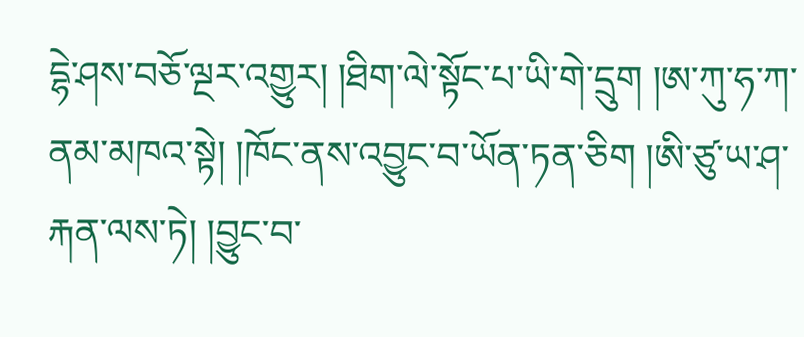དྷེ་ཤས་བཅོ་ལྔར་འགྱུར། །ཐིག་ལེ་སྟོང་པ་ཡི་གེ་དྲུག །ཨ་ཀུ་ཧ་ཀ་ནམ་མཁའ་སྟེ། །ཁོང་ནས་འབྱུང་བ་ཡོན་ཏན་ཅིག །ཨི་ཙུ་ཡ་ཤ་རྐན་ལས་ཏེ། །བྱུང་བ་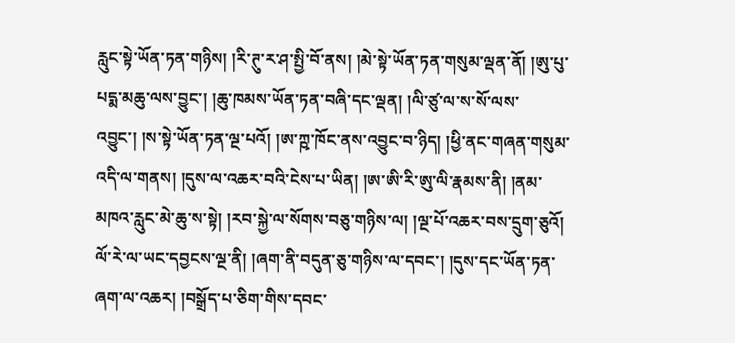རླུང་སྟེ་ཡོན་ཏན་གཉིས། །རི་ཊུ་ར་ཤ་སྤྱི་བོ་ནས། །མེ་སྟེ་ཡོན་ཏན་གསུམ་ལྡན་ནོ། །ཨུ་པུ་པདྨ་མཆུ་ལས་བྱུང་། །ཆུ་ཁམས་ཡོན་ཏན་བཞི་དང་ལྡན། །ལི་ཙུ་ལ་ས་སོ་ལས་འབྱུང་། །ས་སྟེ་ཡོན་ཏན་ལྔ་པའོ། །ཨ་ཀྵ་ཁོང་ནས་འབྱུང་བ་ཉིད། །ཕྱི་ནང་གཞན་གསུམ་འདི་ལ་གནས། །དུས་ལ་འཆར་བའི་ངེས་པ་ཡིན། །ཨ་ཨི་རི་ཨུ་ལི་རྣམས་ནི། །ནམ་མཁའ་རླུང་མེ་ཆུ་ས་སྟེ། །རབ་སྐྱེ་ལ་སོགས་བཅུ་གཉིས་ལ། །ལྔ་པོ་འཆར་བས་དྲུག་ཅུའོ། ལོ་རེ་ལ་ཡང་དབྱངས་ལྔ་ནི། །ཞག་ནི་བདུན་ཅུ་གཉིས་ལ་དབང་། །དུས་དང་ཡོན་ཏན་ཞག་ལ་འཆར། །བསྒྲོད་པ་ཅིག་གིས་དབང་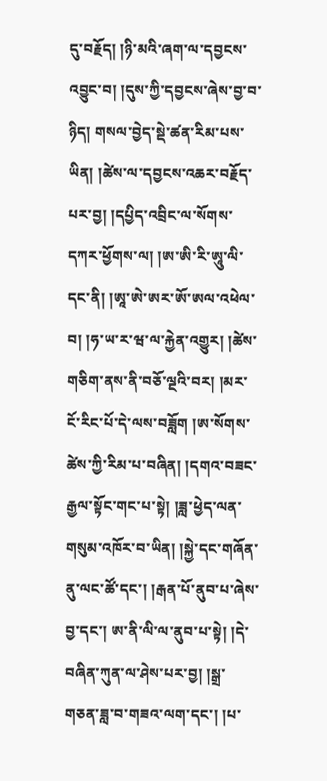དུ་བརྗོད། །ཉི་མའི་ཞག་ལ་དབྱངས་འབྱུང་བ། །དུས་ཀྱི་དབྱངས་ཞེས་བྱ་བ་ཉིད། གསལ་བྱེད་སྡེ་ཚན་རིམ་པས་ཡིན། །ཚེས་ལ་དབྱངས་འཆར་བརྗོད་པར་བྱ། །དཔྱིད་འབྲིང་ལ་སོགས་དཀར་ཕྱོགས་ལ། །ཨ་ཨི་རི་ཨཱུ་ལི་དང་ནི། །ཨཱ་ཨེ་ཨར་ཨོ་ཨལ་འཕེལ་བ། །ཧ་ཡ་ར་ཝ་ལ་རྐྱེན་འགྱུར། །ཚེས་གཅིག་ནས་ནི་བཅོ་ལྔའི་བར། །མར་ངོ་རིང་པོ་དེ་ལས་བཟློག །ཨ་སོགས་ཚེས་ཀྱི་རིམ་པ་བཞིན། །དགའ་བཟང་རྒྱལ་སྟོང་གང་པ་སྟེ། །ཟླ་ཕྱེད་ལན་གསུམ་འཁོར་བ་ཡིན། །སྐྱེ་དང་གཞོན་ནུ་ལང་ཚོ་དང་། །རྒན་པོ་ནུབ་པ་ཞེས་བྱ་དང་། ཨ་ནི་ལི་ལ་ནུབ་པ་སྟེ། །དེ་བཞིན་ཀུན་ལ་ཤེས་པར་བྱ། །སྒྲ་གཅན་ཟླ་བ་གཟའ་ལག་དང་། །པ་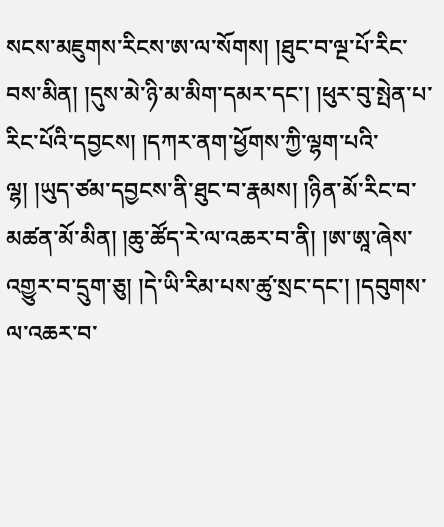སངས་མཇུགས་རིངས་ཨ་ལ་སོགས། །ཐུང་བ་ལྔ་པོ་རིང་བས་མིན། །དུས་མེ་ཉི་མ་མིག་དམར་དང་། །ཕུར་བུ་སྤེན་པ་རིང་པོའི་དབྱངས། །དཀར་ནག་ཕྱོགས་ཀྱི་ལྷག་པའི་ལྷ། །ཡུད་ཙམ་དབྱངས་ནི་ཐུང་བ་རྣམས། །ཉིན་མོ་རིང་བ་མཚན་མོ་མིན། །ཆུ་ཚོད་རེ་ལ་འཆར་བ་ནི། །ཨ་ཨཱ་ཞེས་འགྱུར་བ་དྲུག་ཅུ། །དེ་ཡི་རིམ་པས་ཚུ་སྲང་དང་། །དབུགས་ལ་འཆར་བ་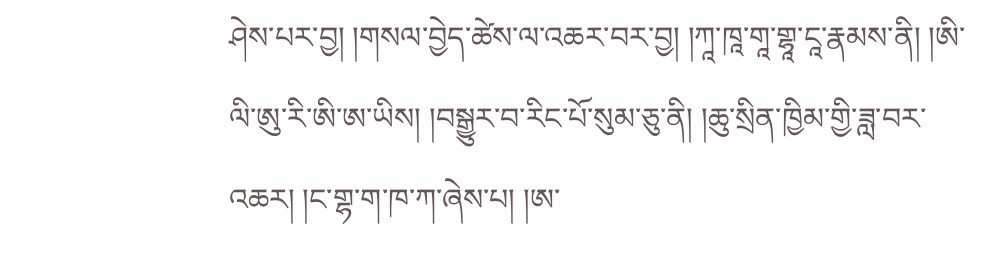ཤེས་པར་བྱ། །གསལ་བྱེད་ཚེས་ལ་འཆར་བར་བྱ། །ཀཱ་ཁཱ་གཱ་གྷཱ་ངཱ་རྣམས་ནི། །ཨི་ལི་ཨུ་རི་ཨི་ཨ་ཡིས། །བསྒྱུར་བ་རིང་པོ་སུམ་ཅུ་ནི། །ཆུ་སྲིན་ཁྱིམ་གྱི་ཟླ་བར་འཆར། །ང་གྷ་ག་ཁ་ཀ་ཞེས་པ། །ཨ་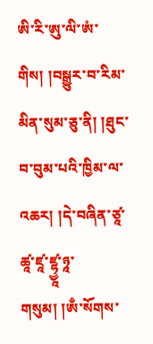ཨི་རི་ཨུ་ལི་ཨཾ་གིས། །བསྒྱུར་བ་རིམ་མིན་སུམ་ཅུ་ནི། །ཐུང་བ་བུམ་པའི་ཁྱིམ་ལ་འཆར། །དེ་བཞིན་ཙཱ་ཚཱ་ཛཱ་ཛྷྱཱ་ཉཱ་གསུམ། །ཨྃ་སོགས་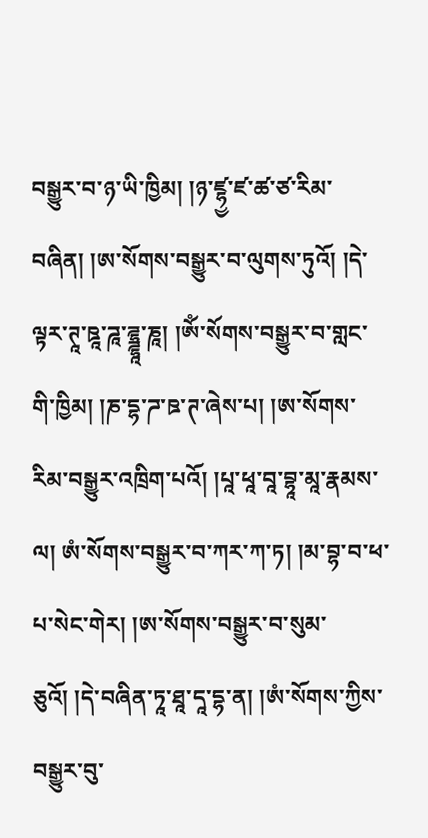བསྒྱུར་བ་ཉ་ཡི་ཁྱིམ། །ཉ་ཛྷྱ་ཛ་ཚ་ཙ་རིམ་བཞིན། །ཨ་སོགས་བསྒྱུར་བ་ལུགས་ཏུའོ། །དེ་ལྟར་ཊཱ་ཋཱ་ཌཱ་ཌྷྜྷཱ་ཎཱ། །ཨོཾ་སོགས་བསྒྱུར་བ་གླང་གི་ཁྱིམ། །ཎ་དྷ་ཌ་ཋ་ཊ་ཞེས་པ། །ཨ་སོགས་རིམ་བསྒྱུར་འཁྲིག་པའོ། །པཱ་ཕཱ་བཱ་བྷཱ་མཱ་རྣམས་ལ། ཨཾ་སོགས་བསྒྱུར་བ་ཀར་ཀ་ཏ། །མ་བྷ་བ་ཕ་པ་སེང་གེར། །ཨ་སོགས་བསྒྱུར་བ་སུམ་ཅུའོ། །དེ་བཞིན་ཏཱ་ཐཱ་དཱ་དྷ་ན། །ཨཾ་སོགས་ཀྱིས་བསྒྱུར་བུ་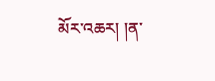མོར་འཆར། །ན་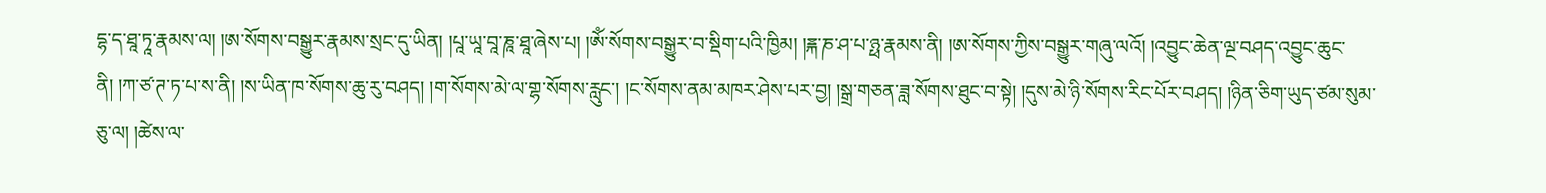དྷ་ད་ཐཱ་ཏཱ་རྣམས་ལ། །ཨ་སོགས་བསྒྱུར་རྣམས་སྲང་དུ་ཡིན། །པཱ་ཡཱ་བཱ་ཎཱ་ཐཱ་ཞེས་པ། །ཨོཾ་སོགས་བསྒྱུར་བ་སྡིག་པའི་ཁྱིམ། །ྈྐ་ཎ་ཤ་པ་ཉྥ་རྣམས་ནི། །ཨ་སོགས་ཀྱིས་བསྒྱུར་གཞུ་ལའོ། །འབྱུང་ཆེན་ལྔ་བཤད་འབྱུང་ཆུང་ནི། །ཀ་ཙ་ཊ་ཏ་པ་ས་ནི། །ས་ཡིན་ཁ་སོགས་ཆུ་རུ་བཤད། །ག་སོགས་མེ་ལ་གྷ་སོགས་རླུང་། །ང་སོགས་ནམ་མཁར་ཤེས་པར་བྱ། །སྒྲ་གཅན་ཟླ་སོགས་ཐུང་བ་སྟེ། །དུས་མེ་ཉི་སོགས་རིང་པོར་བཤད། །ཉིན་ཅིག་ཡུད་ཙམ་སུམ་ཅུ་ལ། །ཚེས་ལ་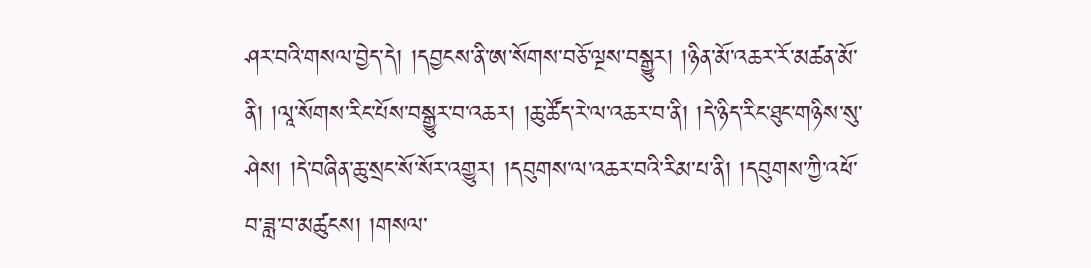ཤར་བའི་གསལ་བྱེད་དེ། །དབྱངས་ནི་ཨ་སོགས་བཅོ་ལྔས་བསྒྱུར། །ཉིན་མོ་འཆར་རོ་མཚན་མོ་ནི། །ལཱ་སོགས་རིང་པོས་བསྒྱུར་བ་འཆར། །ཆུ་ཚོད་རེ་ལ་འཆར་བ་ནི། །དེ་ཉིད་རིང་ཐུང་གཉིས་སུ་ཤེས། །དེ་བཞིན་ཆུ་སྲང་སོ་སོར་འགྱུར། །དབུགས་ལ་འཆར་བའི་རིམ་པ་ནི། །དབུགས་ཀྱི་འཕོ་བ་ཟླ་བ་མཚུངས། །གསལ་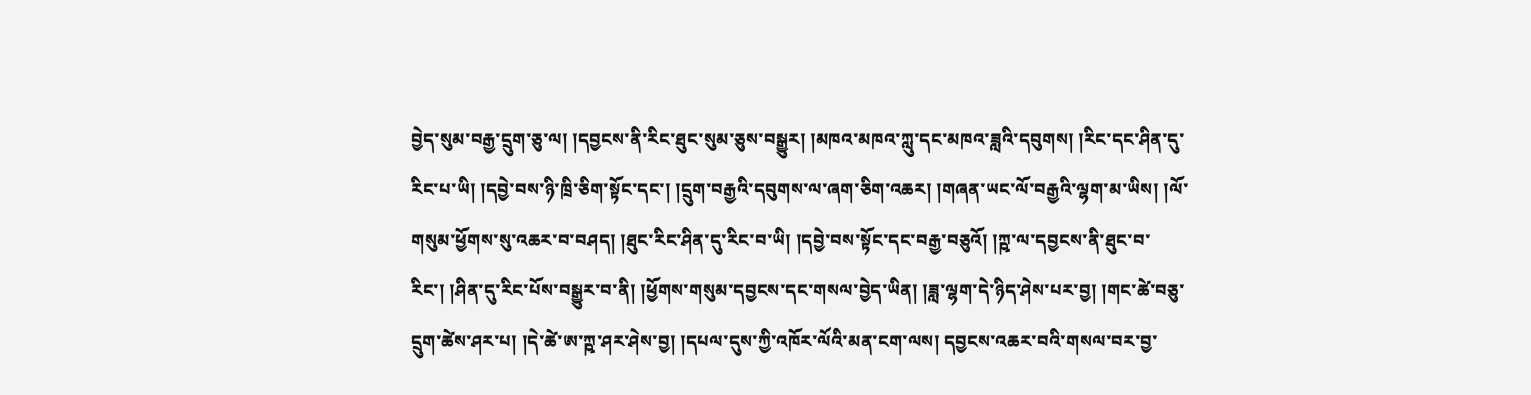བྱེད་སུམ་བརྒྱ་དྲུག་ཅུ་ལ། །དབྱངས་ནི་རིང་ཐུང་སུམ་ཅུས་བསྒྱུར། །མཁའ་མཁའ་ཀླུ་དང་མཁའ་ཟླའི་དབུགས། །རིང་དང་ཤིན་དུ་རིང་པ་ཡི། །དབྱེ་བས་ཉི་ཁྲི་ཅིག་སྟོང་དང་། །དྲུག་བརྒྱའི་དབུགས་ལ་ཞག་ཅིག་འཆར། །གཞན་ཡང་ལོ་བརྒྱའི་ལྷག་མ་ཡིས། །ལོ་གསུམ་ཕྱོགས་སུ་འཆར་བ་བཤད། །ཐུང་རིང་ཤིན་དུ་རིང་བ་ཡི། །དབྱེ་བས་སྟོང་དང་བརྒྱ་བཅུའོ། །ཀྵ་ལ་དབྱངས་ནི་ཐུང་བ་རིང་། །ཤིན་དུ་རིང་པོས་བསྒྱུར་བ་ནི། །ཕྱོགས་གསུམ་དབྱངས་དང་གསལ་བྱེད་ཡིན། །ཟླ་ལྷག་དེ་ཉིད་ཤེས་པར་བྱ། །གང་ཚེ་བཅུ་དྲུག་ཚེས་ཤར་པ། །དེ་ཚེ་ཨ་ཀྵ་ཤར་ཤེས་བྱ། །དཔལ་དུས་ཀྱི་འཁོར་ལོའི་མན་ངག་ལས། དབྱངས་འཆར་བའི་གསལ་བར་བྱ་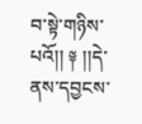བ་སྟེ་གཉིས་པའོ།། ༈ །།དེ་ནས་དབྱངས་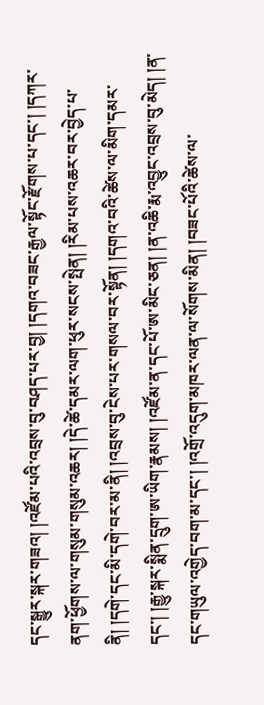དང་སྒྱུར་སྐར་གཟའ། །འཛོམ་པའི་འབྲས་བུ་བཤད་པར་བྱ། །དགའ་བཟང་རྒྱལ་སྟོང་རྫོགས་པ་དང་། །དཀར་ནག་ཕྱོགས་ལ་གསུམ་གསུམ་འཆར། །དེ་ཚེ་དམར་ལག་ཕུར་སངས་སྤེན། །རིམ་པས་འཆར་བར་བྱེད་པ་ནི། །དགེ་དང་མི་དགེ་བར་མ་ནི། །འབྲས་བུ་ངེས་པར་གསལ་བར་སྟོན། །དགའ་བའི་ཚེས་ལ་མིག་དམར་དང་། །རྒྱུ་སྐར་སྨིན་དྲུག་ཨ་ཡིག་རྣམས། །འཛོམ་ན་དང་པོ་ཨ་མིང་ཅན། །ན་འཆི་རྨ་འབྱུང་འབྲས་བུ་མེད། །ན་དང་གཡུལ་འགྱེད་བག་མ་དང་། །འགྲོ་འདུག་མཁར་ལན་ལ་སོགས་མིན། །བཟང་པོའི་ཚེས་ལ་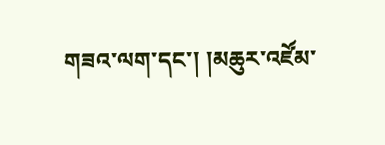གཟའ་ལག་དང་། །མཆུར་འཛོམ་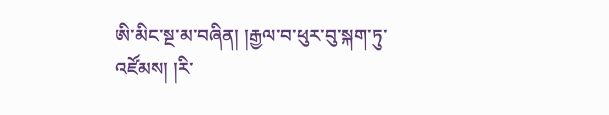ཨི་མིང་སྔ་མ་བཞིན། །རྒྱལ་བ་ཕུར་བུ་སྐག་ཏུ་འཛོམས། །རི་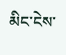མིང་ངེས་